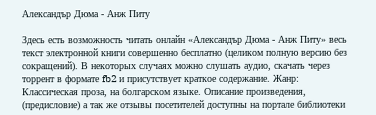Александър Дюма - Анж Питу

Здесь есть возможность читать онлайн «Александър Дюма - Анж Питу» весь текст электронной книги совершенно бесплатно (целиком полную версию без сокращений). В некоторых случаях можно слушать аудио, скачать через торрент в формате fb2 и присутствует краткое содержание. Жанр: Классическая проза, на болгарском языке. Описание произведения, (предисловие) а так же отзывы посетителей доступны на портале библиотеки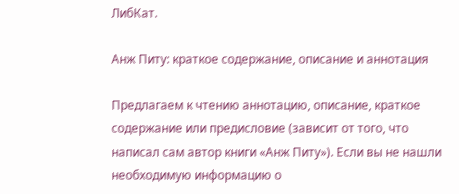ЛибКат.

Анж Питу: краткое содержание, описание и аннотация

Предлагаем к чтению аннотацию, описание, краткое содержание или предисловие (зависит от того, что написал сам автор книги «Анж Питу»). Если вы не нашли необходимую информацию о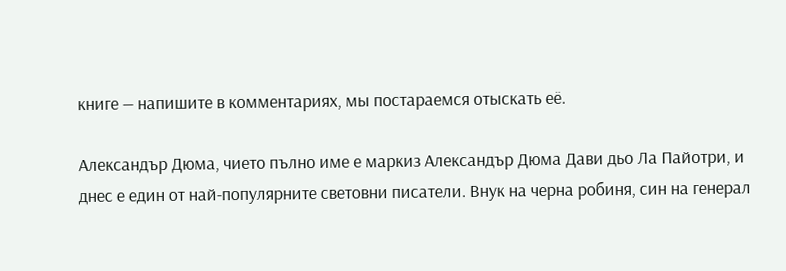книге — напишите в комментариях, мы постараемся отыскать её.

Александър Дюма, чието пълно име е маркиз Александър Дюма Дави дьо Ла Пайотри, и днес е един от най-популярните световни писатели. Внук на черна робиня, син на генерал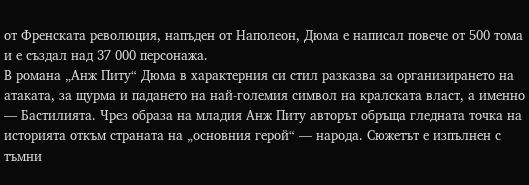от Френската революция, напъден от Наполеон, Дюма е написал повече от 500 тома и е създал над 37 000 персонажа.
В романа „Анж Питу“ Дюма в характерния си стил разказва за организирането на атаката, за щурма и падането на най-големия символ на кралската власт, а именно — Бастилията. Чрез образа на младия Анж Питу авторът обръща гледната точка на историята откъм страната на „основния герой“ — народа. Сюжетът е изпълнен с тъмни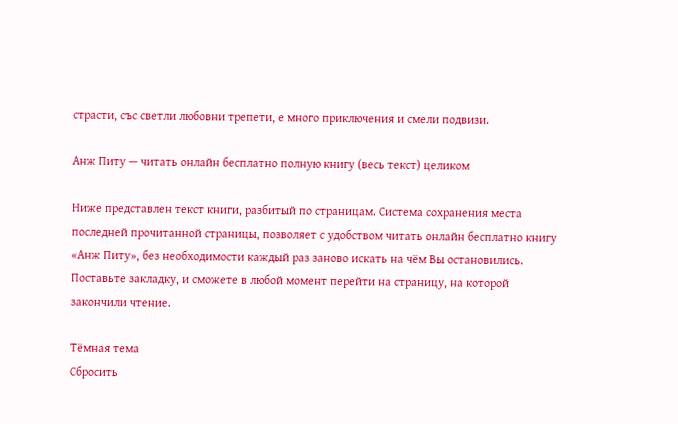страсти, със светли любовни трепети, е много приключения и смели подвизи.

Анж Питу — читать онлайн бесплатно полную книгу (весь текст) целиком

Ниже представлен текст книги, разбитый по страницам. Система сохранения места последней прочитанной страницы, позволяет с удобством читать онлайн бесплатно книгу «Анж Питу», без необходимости каждый раз заново искать на чём Вы остановились. Поставьте закладку, и сможете в любой момент перейти на страницу, на которой закончили чтение.

Тёмная тема
Сбросить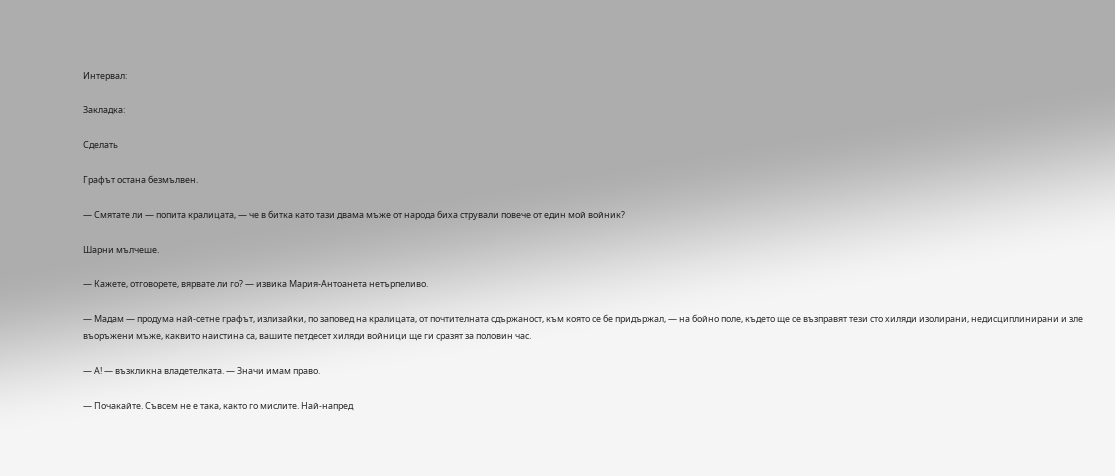Интервал:

Закладка:

Сделать

Графът остана безмълвен.

— Смятате ли — попита кралицата, — че в битка като тази двама мъже от народа биха стрували повече от един мой войник?

Шарни мълчеше.

— Кажете, отговорете, вярвате ли го? — извика Мария-Антоанета нетърпеливо.

— Мадам — продума най-сетне графът, излизайки, по заповед на кралицата, от почтителната сдържаност, към която се бе придържал, — на бойно поле, където ще се възправят тези сто хиляди изолирани, недисциплинирани и зле въоръжени мъже, каквито наистина са, вашите петдесет хиляди войници ще ги сразят за половин час.

— А! — възкликна владетелката. — Значи имам право.

— Почакайте. Съвсем не е така, както го мислите. Най-напред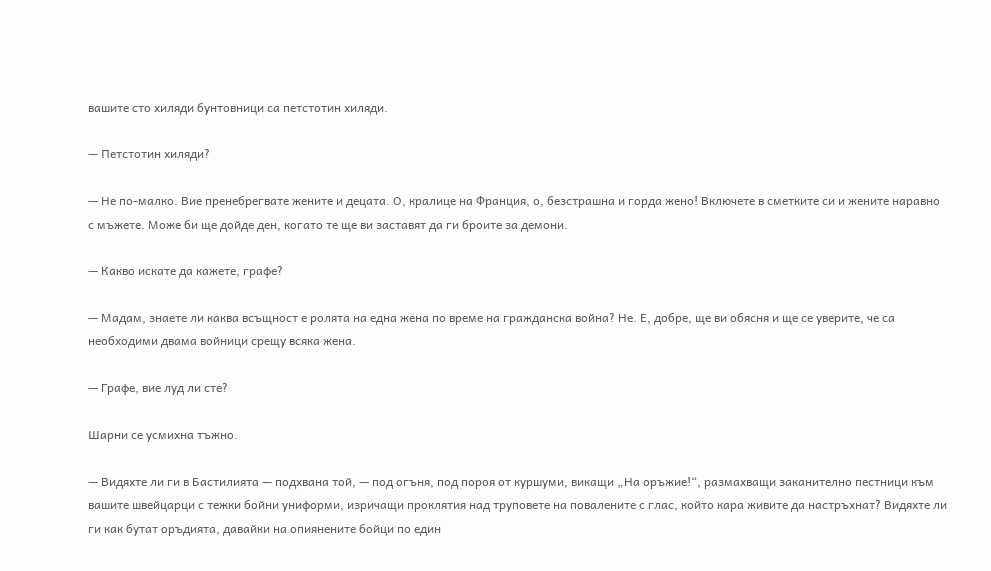вашите сто хиляди бунтовници са петстотин хиляди.

— Петстотин хиляди?

— Не по-малко. Вие пренебрегвате жените и децата. О, кралице на Франция, о, безстрашна и горда жено! Включете в сметките си и жените наравно с мъжете. Може би ще дойде ден, когато те ще ви заставят да ги броите за демони.

— Какво искате да кажете, графе?

— Мадам, знаете ли каква всъщност е ролята на една жена по време на гражданска война? Не. Е, добре, ще ви обясня и ще се уверите, че са необходими двама войници срещу всяка жена.

— Графе, вие луд ли сте?

Шарни се усмихна тъжно.

— Видяхте ли ги в Бастилията — подхвана той, — под огъня, под пороя от куршуми, викащи „На оръжие!“, размахващи заканително пестници към вашите швейцарци с тежки бойни униформи, изричащи проклятия над труповете на повалените с глас, който кара живите да настръхнат? Видяхте ли ги как бутат оръдията, давайки на опиянените бойци по един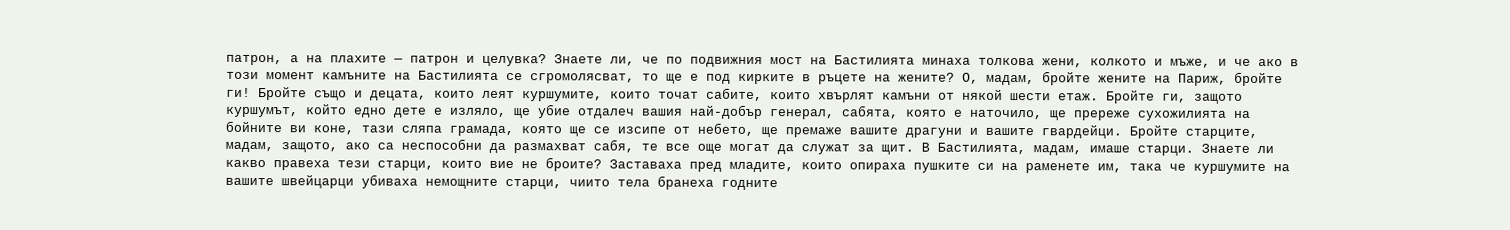патрон, а на плахите — патрон и целувка? Знаете ли, че по подвижния мост на Бастилията минаха толкова жени, колкото и мъже, и че ако в този момент камъните на Бастилията се сгромолясват, то ще е под кирките в ръцете на жените? О, мадам, бройте жените на Париж, бройте ги! Бройте също и децата, които леят куршумите, които точат сабите, които хвърлят камъни от някой шести етаж. Бройте ги, защото куршумът, който едно дете е изляло, ще убие отдалеч вашия най-добър генерал, сабята, която е наточило, ще пререже сухожилията на бойните ви коне, тази сляпа грамада, която ще се изсипе от небето, ще премаже вашите драгуни и вашите гвардейци. Бройте старците, мадам, защото, ако са неспособни да размахват сабя, те все още могат да служат за щит. В Бастилията, мадам, имаше старци. Знаете ли какво правеха тези старци, които вие не броите? Заставаха пред младите, които опираха пушките си на раменете им, така че куршумите на вашите швейцарци убиваха немощните старци, чиито тела бранеха годните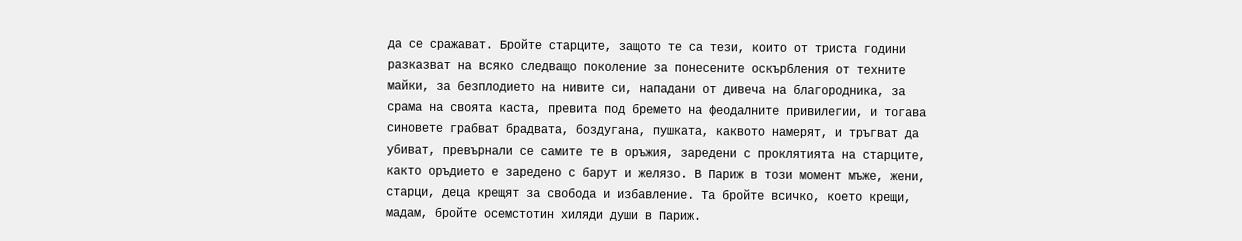да се сражават. Бройте старците, защото те са тези, които от триста години разказват на всяко следващо поколение за понесените оскърбления от техните майки, за безплодието на нивите си, нападани от дивеча на благородника, за срама на своята каста, превита под бремето на феодалните привилегии, и тогава синовете грабват брадвата, боздугана, пушката, каквото намерят, и тръгват да убиват, превърнали се самите те в оръжия, заредени с проклятията на старците, както оръдието е заредено с барут и желязо. В Париж в този момент мъже, жени, старци, деца крещят за свобода и избавление. Та бройте всичко, което крещи, мадам, бройте осемстотин хиляди души в Париж.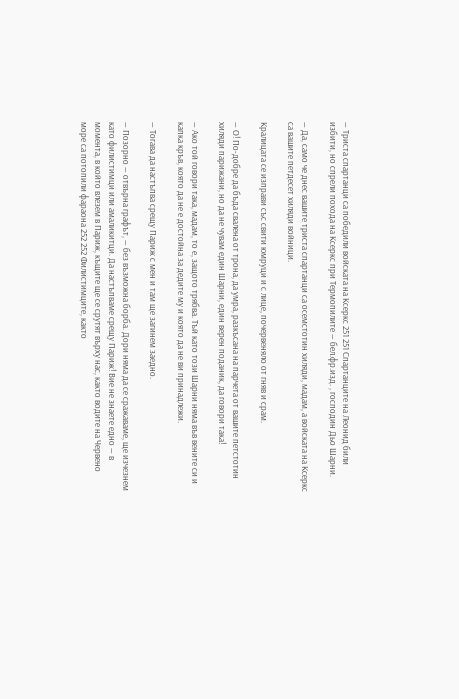— Триста спартанци са победили войската на Ксеркс 251 251 Спартанците на Леонид били избити, но спрели похода на Ксеркс при Термопилите — бел.фр.изд. , господин Дьо Шарни.

— Да, само че днес вашите триста спартанци са осемстотин хиляди, мадам, а войската на Ксеркс са вашите петдесет хиляди войници.

Кралицата се изправи със свити юмруци и с лице, почервеняло от гняв и срам.

— О! По-добре да бъда свалена от трона, да умра, разкъсана на парчета от вашите петстотин хиляди парижани, но да не чувам един Шарни, един верен поданик, да говори така!

— Ако той говори така, мадам, то е, защото трябва. Тъй като този Шарни няма във вените си и капка кръв, която да не е достойна за дедите му и която да не ви принадлежи.

— Тогава да настъпва срещу Париж с мен и там ще загинем заедно.

— Позорно — отвърна графът, — без възможна борба. Дори няма да се сражаваме, ще изчезнем като филистимци или амаликитци. Да настъпваме срещу Париж! Вие не знаете едно — в момента, в който влезем в Париж, къщите ще се срутят върху нас, както водите на Червено море са потопили фараона 252 252 Филистимците, както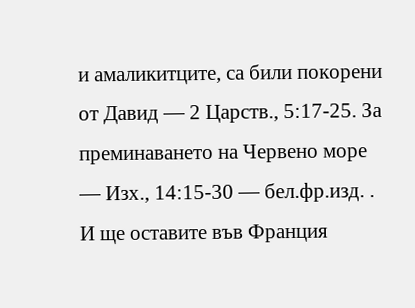и амаликитците, са били покорени от Давид — 2 Царств., 5:17-25. За преминаването на Червено море — Изх., 14:15-30 — бел.фр.изд. . И ще оставите във Франция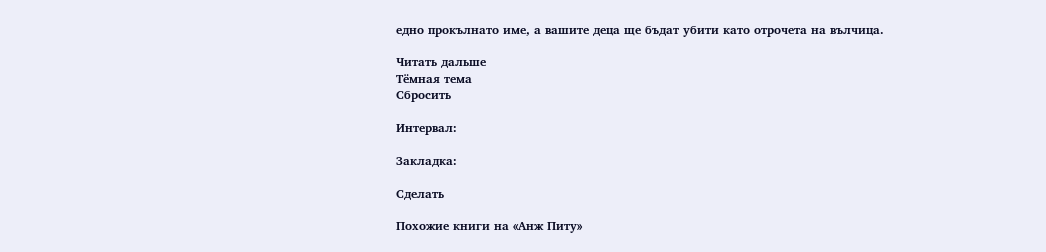едно прокълнато име, а вашите деца ще бъдат убити като отрочета на вълчица.

Читать дальше
Тёмная тема
Сбросить

Интервал:

Закладка:

Сделать

Похожие книги на «Анж Питу»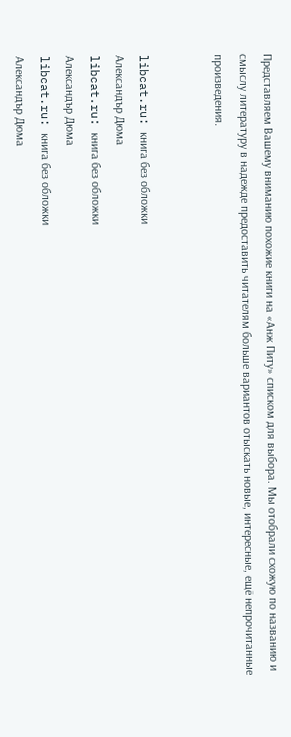Представляем Вашему вниманию похожие книги на «Анж Питу» списком для выбора. Мы отобрали схожую по названию и смыслу литературу в надежде предоставить читателям больше вариантов отыскать новые, интересные, ещё непрочитанные произведения.


libcat.ru: книга без обложки
Александър Дюма
libcat.ru: книга без обложки
Александър Дюма
libcat.ru: книга без обложки
Александър Дюма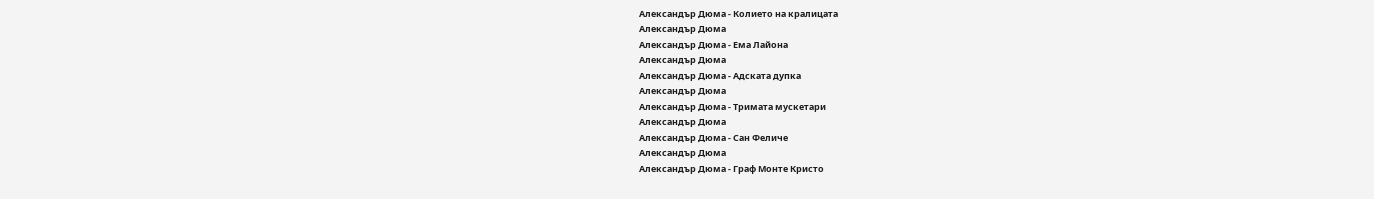Александър Дюма - Колието на кралицата
Александър Дюма
Александър Дюма - Ема Лайона
Александър Дюма
Александър Дюма - Адската дупка
Александър Дюма
Александър Дюма - Тримата мускетари
Александър Дюма
Александър Дюма - Сан Феличе
Александър Дюма
Александър Дюма - Граф Монте Кристо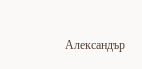Александър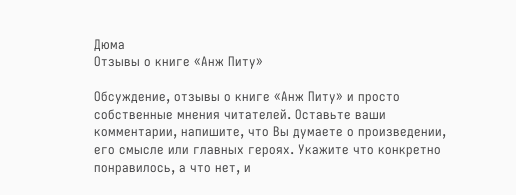Дюма
Отзывы о книге «Анж Питу»

Обсуждение, отзывы о книге «Анж Питу» и просто собственные мнения читателей. Оставьте ваши комментарии, напишите, что Вы думаете о произведении, его смысле или главных героях. Укажите что конкретно понравилось, а что нет, и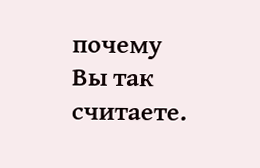почему Вы так считаете.